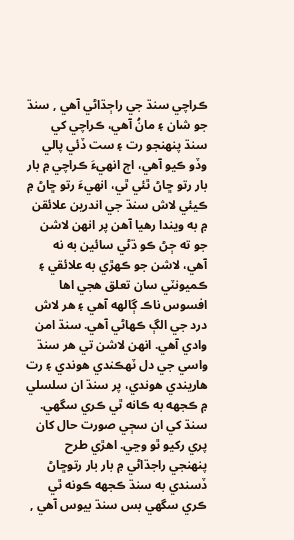ڪراچي سنڌ جي راڄڌاڻي آهي , سنڌ جو شان ۽ مانُ آهي، ڪراچي کي سنڌ پنهنجو رت ۽ ست ڏئي پالي وڏو ڪيو آهي، اڄ انهيءَ ڪراچي ۾ بار بار رتو ڇاڻ ٿئي ٿي، انهيءَ رتو ڇاڻ ۾ ڪيئي لاش سنڌ جي اندرين علائقن ۾ به ويندا رهيا آهن پر انهن لاشن جو ته ڄڻ ڪو ڌڻي سائين به نه آهي، لاشن جو ڪهڙي به علائقي ۽ ڪميونٽي سان تعلق هجي اها افسوس ناڪ ڳالهه آهي ۽ هر لاش درد جي الڳ ڪهاڻي آهي. سنڌ امن وادي آهي. انهن لاشن تي هر سنڌ واسي جي دل ٽهڪندي هوندي ۽ رت هاريندي هوندي، پر سنڌ ان سلسلي ۾ ڪجهه به ڪانه ٿي ڪري سگهي. سنڌ کي ان سڄي صورت حال کان پري رکيو ٿو وڃي. اهڙي طرح پنهنجي راجڌاڻي ۾ بار بار رتوڇاڻ ڏسندي به سنڌ ڪجهه ڪونه ٿي ڪري سگهي بس سنڌ بيوس آهي ,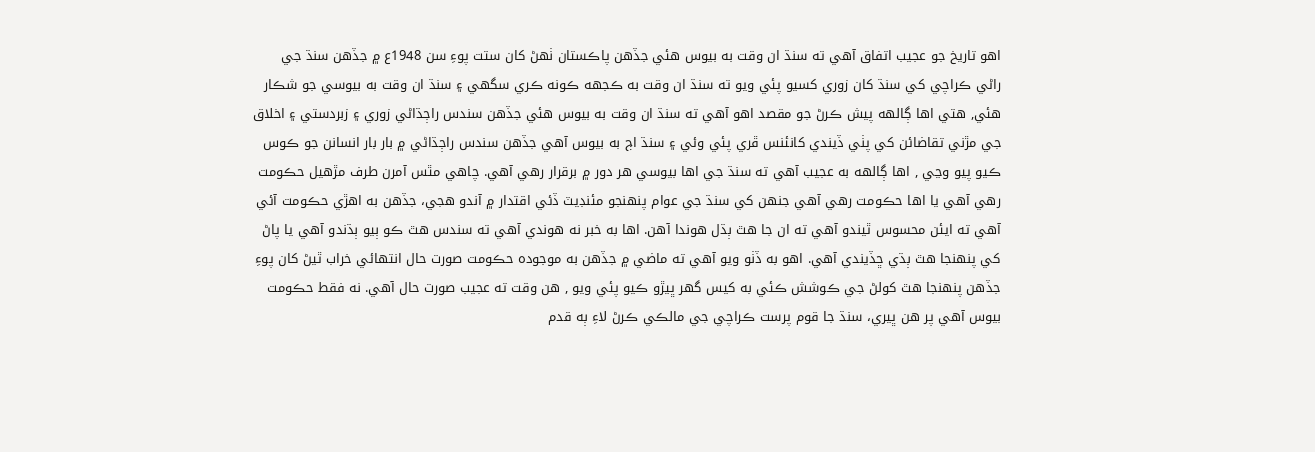اهو تاريخ جو عجيب اتفاق آهي ته سنڌ ان وقت به بيوس هئي جڏهن پاڪستان ٺهڻ کان ستت پوءِ سن 1948ع ۾ جڏهن سنڌ جي راڻي ڪراچي کي سنڌ کان زوري کسيو پئي ويو ته سنڌ ان وقت به ڪجهه ڪونه ڪري سگهي ۽ سنڌ ان وقت به بيوسي جو شڪار هئي, هتي اها ڳالهه پيش ڪرڻ جو مقصد اهو آهي ته سنڌ ان وقت به بيوس هئي جڏهن سندس راڄڌاڻي زوري ۽ زبردستي ۽ اخلاق جي مڙني تقاضائن کي پٺي ڏيندي کانئنس ڦري پئي وئي ۽ سنڌ اڄ به بيوس آهي جڏهن سندس راڄڌاڻي ۾ بار بار انسانن جو ڪوس ڪيو پيو وڃي , اها ڳالهه به عجيب آهي ته سنڌ جي اها بيوسي هر دور ۾ برقرار رهي آهي. چاهي مٿس آمرن طرف مڙهيل حڪومت رهي آهي يا اها حڪومت رهي آهي جنهن کي سنڌ جي عوام پنهنجو مئنڊيٽ ڏئي اقتدار ۾ آندو هجي، جڏهن به اهڙي حڪومت آئي آهي ته ايئن محسوس ٿيندو آهي ته ان جا هٿ ٻڌل هوندا آهن. اها به خبر نه هوندي آهي ته سندس هٿ ڪو ٻيو ٻڌندو آهي يا پاڻ کي پنهنجا هٿ ٻڌي ڇڏيندي آهي. اهو به ڏٺو ويو آهي ته ماضي ۾ جڏهن به موجوده حڪومت صورت حال انتهائي خراب ٿيڻ کان پوءِ جڏهن پنهنجا هٿ کولڻ جي ڪوشش ڪئي به کيس گهر ڀيڙو ڪيو پئي ويو , هن وقت ته عجيب صورت حال آهي. نه فقط حڪومت بيوس آهي پر هن ڀيري، سنڌ جا قوم پرست ڪراچي جي مالڪي ڪرڻ لاءِ ٻه قدم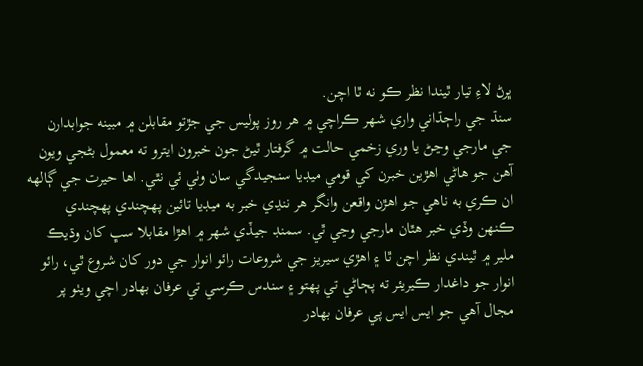ڀرڻ لاءِ تيار ٿيندا نظر ڪو نه ٿا اچن.
سنڌ جي راڄڌاني واري شهر ڪراچي ۾ هر روز پوليس جي جڙتو مقابلن ۾ مبينه جوابدارن جي مارجي وڃڻ يا وري زخمي حالت ۾ گرفتار ٿيڻ جون خبرون ايترو ته معمول بڻجي ويون آهن جو هاڻي اهڙين خبرن کي قومي ميڊيا سنجيدگي سان وٺي ئي نٿي. اها حيرت جي ڳالهه ان ڪري به ناهي جو اهڙن واقعن وانگر هر ننڍي خبر به ميڊيا تائين پهچندي پهچندي ڪنهن وڏي خبر هٿان مارجي وڃي ٿي. سمنڊ جيڏي شهر ۾ اهڙا مقابلا سڀ کان وڌيڪ ملير ۾ ٿيندي نظر اچن ٿا ۽ اهڙي سيريز جي شروعات رائو انوار جي دور کان شروع ٿي، رائو انوار جو داغدار ڪيريئر ته پڄاڻي تي پهتو ۽ سندس ڪرسي تي عرفان بهادر اچي ويٺو پر مجال آهي جو ايس ايس پي عرفان بهادر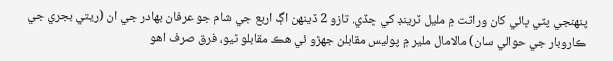پنهنجي پٽي ڀائي کان وراثت ۾ مليل ٽرينڊ کي ڇڏي. تازو 2 ڏينهن اڳ اربع جي شام جو عرفان بهادر جي ان (ريتي بجري جي ڪاروبار جي حوالي سان) مالامال ملير ۾ پوليس مقابلن جهڙو ئي هڪ مقابلو ٿيو، فرق صرف اهو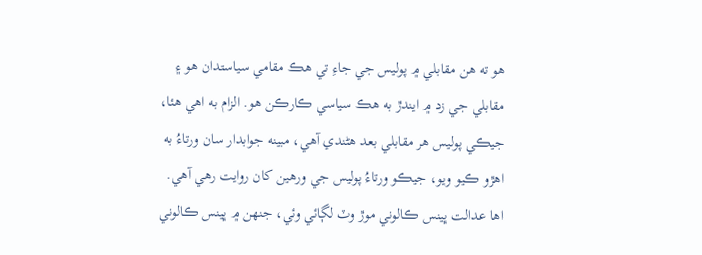هو ته هن مقابلي ۾ پوليس جي جاءِ تي هڪ مقامي سياستدان هو ۽ مقابلي جي زد ۾ ايندڙ به هڪ سياسي ڪارڪن هو. الزام به اهي هئا، جيڪي پوليس هر مقابلي بعد هڻندي آهي، مبينه جوابدار سان ورتاءُ به اهڙو ڪيو ويو، جيڪو ورتاءُ پوليس جي ورهين کان روايت رهي آهي. اها عدالت ڀينس ڪالوني موڙ وٽ لڳائي وئي، جنهن ۾ ڀينس ڪالوني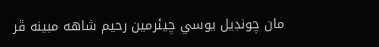مان چونڊيل يوسي چيئرمين رحيم شاهه مبينه ڦر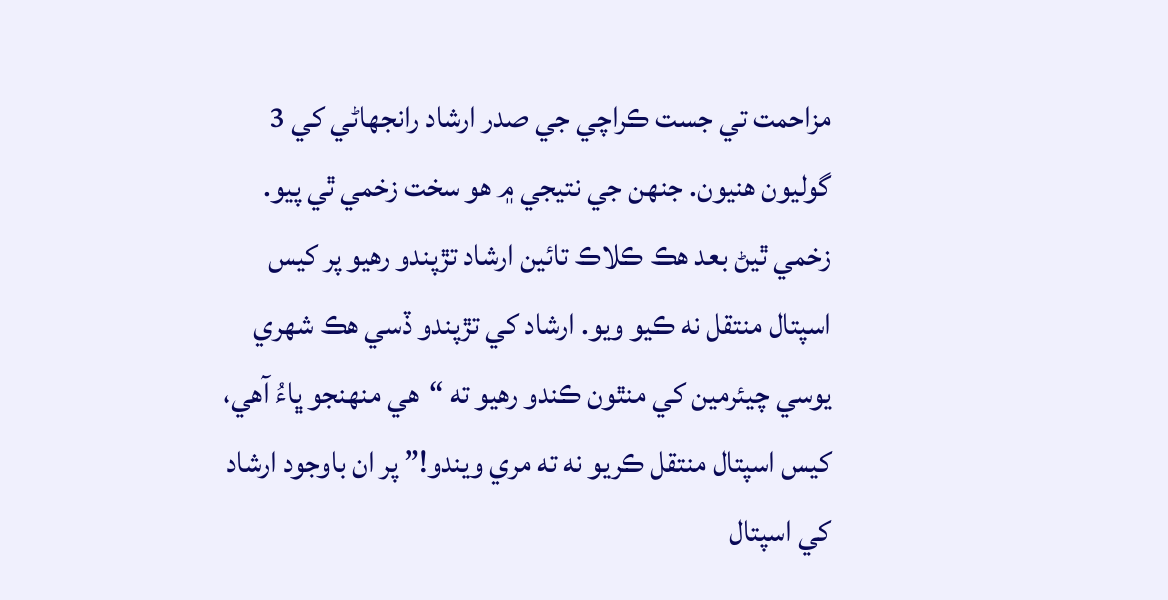مزاحمت تي جست ڪراچي جي صدر ارشاد رانجھاڻي کي 3 گوليون هنيون. جنهن جي نتيجي ۾ هو سخت زخمي ٿي پيو. زخمي ٿيڻ بعد هڪ ڪلاڪ تائين ارشاد تڙپندو رهيو پر کيس اسپتال منتقل نه ڪيو ويو. ارشاد کي تڙپندو ڏسي هڪ شهري يوسي چيئرمين کي منٿون ڪندو رهيو ته “هي منهنجو ڀاءُ آهي، کيس اسپتال منتقل ڪريو نه ته مري ويندو!” پر ان باوجود ارشاد کي اسپتال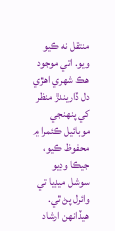منتقل نه ڪيو ويو. اتي موجود هڪ شهري اهڙي دل ڏاريندڙ منظر کي پنهنجي موبائيل ڪئمرا ۾ محفوظ ڪيو، جيڪا وڊيو سوشل ميڊيا تي وائرل پڻ ٿي. هيڏانهن ارشاد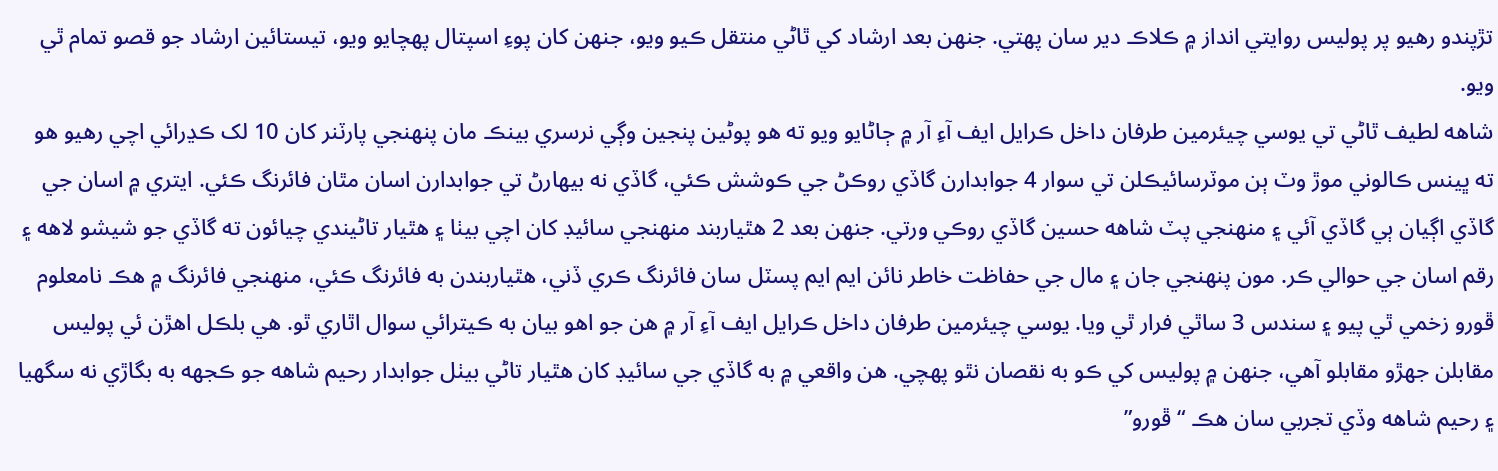تڙپندو رهيو پر پوليس روايتي انداز ۾ ڪلاڪ دير سان پهتي. جنهن بعد ارشاد کي ٿاڻي منتقل ڪيو ويو، جنهن کان پوءِ اسپتال پهچايو ويو، تيستائين ارشاد جو قصو تمام ٿي ويو.
شاهه لطيف ٿاڻي تي يوسي چيئرمين طرفان داخل ڪرايل ايف آءِ آر ۾ ڄاڻايو ويو ته هو پوڻين پنجين وڳي نرسري بينڪ مان پنهنجي پارٽنر کان 10 لک ڪڍرائي اچي رهيو هو ته ڀينس ڪالوني موڙ وٽ ٻن موٽرسائيڪلن تي سوار 4 جوابدارن گاڏي روڪڻ جي ڪوشش ڪئي، گاڏي نه بيهارڻ تي جوابدارن اسان مٿان فائرنگ ڪئي. ايتري ۾ اسان جي گاڏي اڳيان ٻي گاڏي آئي ۽ منهنجي پٽ شاهه حسين گاڏي روڪي ورتي. جنهن بعد 2 هٿياربند منهنجي سائيڊ کان اچي بيٺا ۽ هٿيار تاڻيندي چيائون ته گاڏي جو شيشو لاهه ۽ رقم اسان جي حوالي ڪر. مون پنهنجي جان ۽ مال جي حفاظت خاطر نائن ايم ايم پسٽل سان فائرنگ ڪري ڏني، هٿياربندن به فائرنگ ڪئي، منهنجي فائرنگ ۾ هڪ نامعلوم ڦورو زخمي ٿي پيو ۽ سندس 3 ساٿي فرار ٿي ويا. يوسي چيئرمين طرفان داخل ڪرايل ايف آءِ آر ۾ هن جو اهو بيان به ڪيترائي سوال اٿاري ٿو. هي بلڪل اهڙن ئي پوليس مقابلن جهڙو مقابلو آهي، جنهن ۾ پوليس کي ڪو به نقصان نٿو پهچي. هن واقعي ۾ به گاڏي جي سائيڊ کان هٿيار تاڻي بيٺل جوابدار رحيم شاهه جو ڪجهه به بگاڙي نه سگھيا ۽ رحيم شاهه وڏي تجربي سان هڪ “ڦورو”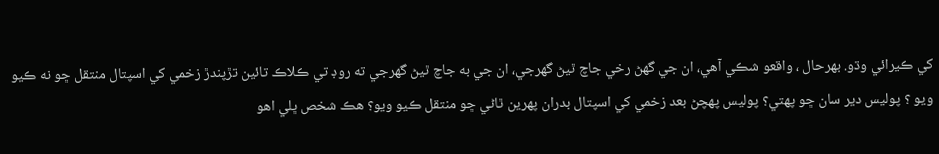کي ڪيرائي وڌو. بهرحال ، واقعو شڪي آهي، ان جي گھڻ رخي جاچ ٿيڻ گھرجي، ان جي به جاچ ٿيڻ گھرجي ته روڊ تي ڪلاڪ تائين تڙپندڙ زخمي کي اسپتال منتقل ڇو نه ڪيو ويو ؟ پوليس دير سان ڇو پهتي؟ پوليس پهچڻ بعد زخمي کي اسپتال بدران پهرين ٿاڻي ڇو منتقل ڪيو ويو؟ هڪ شخص ڀلي اهو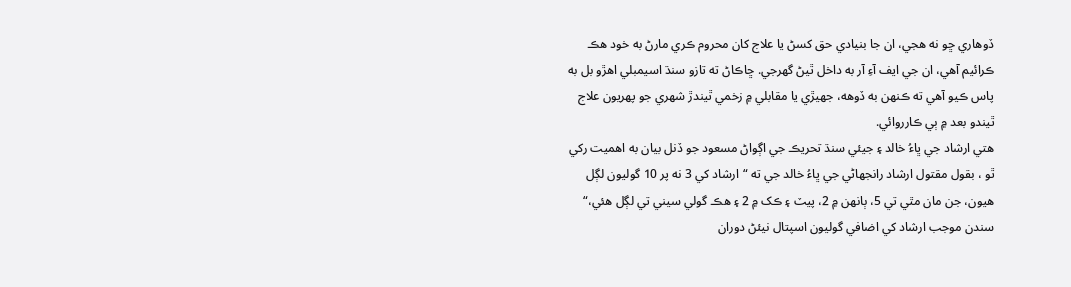ڏوهاري ڇو نه هجي، ان جا بنيادي حق کسڻ يا علاج کان محروم ڪري مارڻ به خود هڪ ڪرائيم آهي، ان جي ايف آءِ آر به داخل ٿيڻ گھرجي. ڇاڪاڻ ته تازو سنڌ اسيمبلي اهڙو بل به پاس ڪيو آهي ته ڪنهن به ڏوهه، جھيڙي يا مقابلي ۾ زخمي ٿيندڙ شهري جو پهريون علاج ٿيندو بعد ۾ ٻي ڪارروائي.
هتي ارشاد جي ڀاءُ خالد ۽ جيئي سنڌ تحريڪ جي اڳواڻ مسعود جو ڏنل بيان به اهميت رکي ٿو ، بقول مقتول ارشاد رانجھاڻي جي ڀاءُ خالد جي ته “ارشاد کي 3 نه پر 10 گوليون لڳل هيون، جن مان مٿي تي 5، ٻانهن ۾ 2، پيٽ ۽ ڪک ۾ 2 ۽ هڪ گولي سيني تي لڳل هئي،“ سندن موجب ارشاد کي اضافي گوليون اسپتال نيئڻ دوران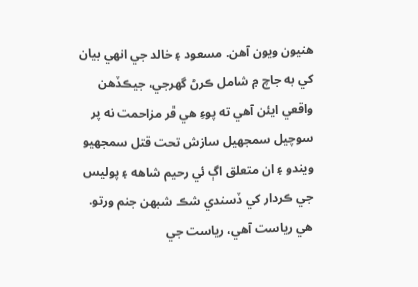هنيون ويون آهن. مسعود ۽ خالد جي انهي بيان کي به جاچ ۾ شامل ڪرڻ گھرجي، جيڪڏهن واقعي ايئن آهي ته پوءِ هي ڦر مزاحمت نه پر سوچيل سمجھيل سازش تحت قتل سمجھيو ويندو ۽ ان متعلق اڳ ئي رحيم شاهه ۽ پوليس جي ڪردار کي ڏسندي شڪ شبهن جنم ورتو. هي رياست آهي، رياست جي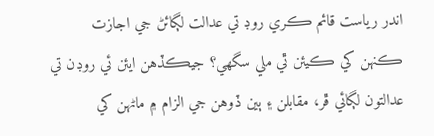اندر رياست قائم ڪري روڊ تي عدالت لڳائڻ جي اجازت ڪنهن کي ڪيئن ٿي ملي سگھي؟ جيڪڏهن ايئن ئي روڊن تي عدالتون لڳائي ڦر، مقابلن ۽ ٻين ڏوهن جي الزام ۾ ماڻهن کي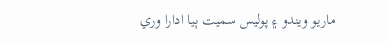ماريو ويندو ۽ پوليس سميت ٻيا ادارا وري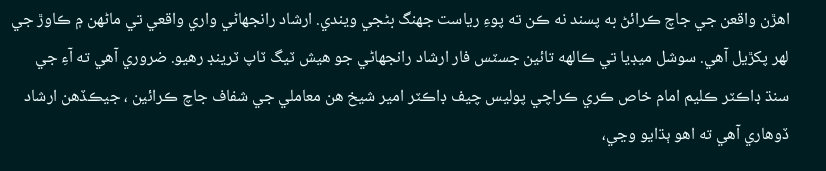اهڙن واقعن جي جاچ ڪرائڻ به پسند نه ڪن ته پوءِ رياست جھنگ بڻجي ويندي. ارشاد رانجھاڻي واري واقعي تي ماڻهن ۾ ڪاوڙ جي لهر پکڙيل آهي. سوشل ميڊيا تي ڪالهه تائين جسٽس فار ارشاد رانجھاڻي جو هيش ٽيگ ٽاپ ٽرينڊ رهيو. ضروري آهي ته آءِ جي سنڌ ڊاڪٽر ڪليم امام خاص ڪري ڪراچي پوليس چيف ڊاڪٽر امير شيخ هن معاملي جي شفاف جاچ ڪرائين ، جيڪڏهن ارشاد ڏوهاري آهي ته اهو ٻڌايو وڃي،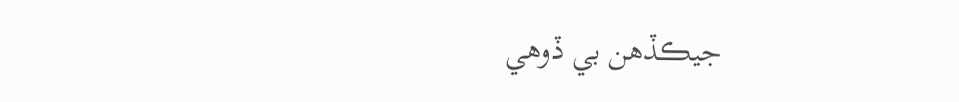جيڪڏهن بي ڏوهي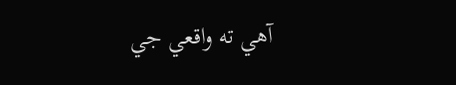آهي ته واقعي جي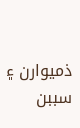ذميوارن ۽ سببن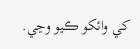کي وائکو ڪيو وڃي.